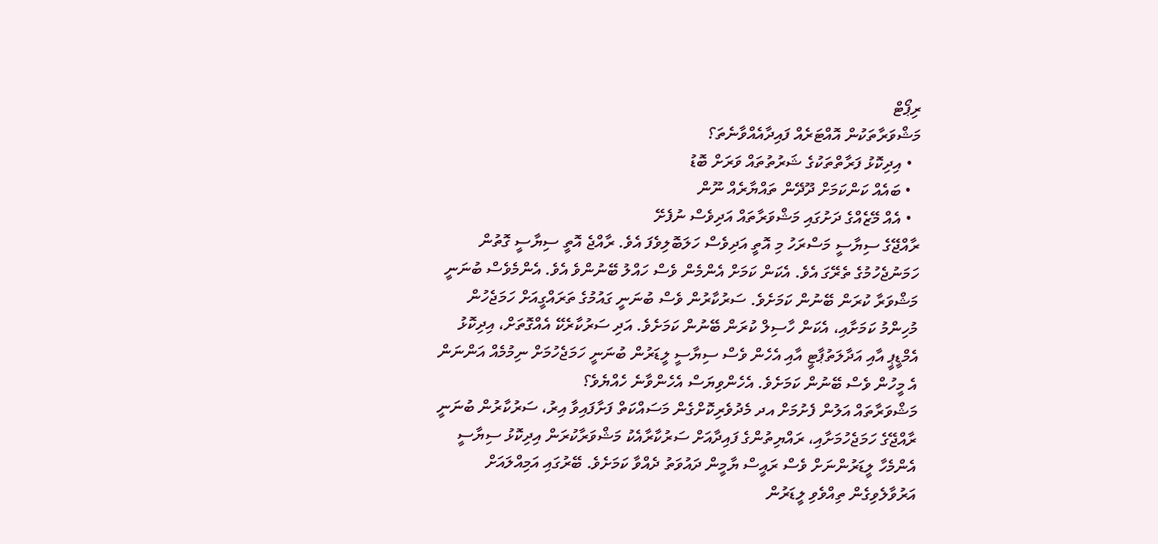ރިޕޯޓް
މަޝްވަރާތަކުން އޮއްޓަރެއް ފައިދާއެއްވާނެތަ؟
  • އިދިކޮޅު ފަރާތްތަކުގެ ޝަރުތުތައް ވަރަށް ބޮޑު
  • ބައެއް ކަންކަމަށް ދޫދޭން ތައްޔާރެއް ނޫން
  • އެއް މޭޒެއްގެ ދަށުގައި މަޝްވަރާތައް އަދިވެސް ނުފެށޭ
ރާއްޖޭގެ ސިޔާސީ މަސްރަހު މި އޮތީ އަދިވެސް ހަލަބޮލިވެފަ އެވެ. ރާއްޖެ އޮތީ ސިޔާސީ ގޮތުން ހަމަނުޖެހުމުގެ ތެރޭގަ އެވެ. އެކަން ކަމަށް އެންމެން ވެސް ހައްލު ބޭނުންވެ އެވެ. އެންމެވެސް ބުނަނީ މަޝްވަރާ ކުރަން ބޭނުން ކަމަށެވެ. ސަރުކާރުން ވެސް ބުނަނީ ގައުމުގެ ތަރައްގީއަށް ހަމަޖެހުން މުހިންމު ކަމަށާއި، އެކަން ހާސިލް ކުރަން ބޭނުން ކަމަށެވެ. އަދި ސަރުކާރެކޭ އެއްގޮތަށް، އިދިކޮޅު އެމްޑީޕީ އާއި އަދާލަތުޕާޓީ އާއި އެހެން ވެސް ސިޔާސީ ލީޑަރުން ބުނަނީ ހަމަޖެހުމަށް ނިމުމެއް އަންނަން އެ މީހުން ވެސް ބޭނުން ކަމަށެވެ. އެހެންވިޔަސް އެހެންވާނެ ހެއްޔެވެ؟
މަޝްވަރާތައް އަލުން ފެށުމަށް އދ މެދުވެރިކޮށްގެން މަސައްކަތް ފަށާފައިވާ އިރު، ސަރުކާރުން ބުނަނީ ރާއްޖޭގެ ހަމަޖެހުމަށާއި، ރައްޔިތުންގެ ފައިދާއަށް ސަރުކާރާއެކު މަޝްވަރާކުރަން އިދިކޮޅު ސިޔާސީ އެންމެހާ ލީޑަރުންނަށް ވެސް ރައީސް ޔާމީން ދައުވަތު ދެއްވާ ކަމަށެވެ. ބޭރުގައި އަމިއްލައަށް އަރުވާލެވިގެން ތިއްވެވި ލީޑަރުން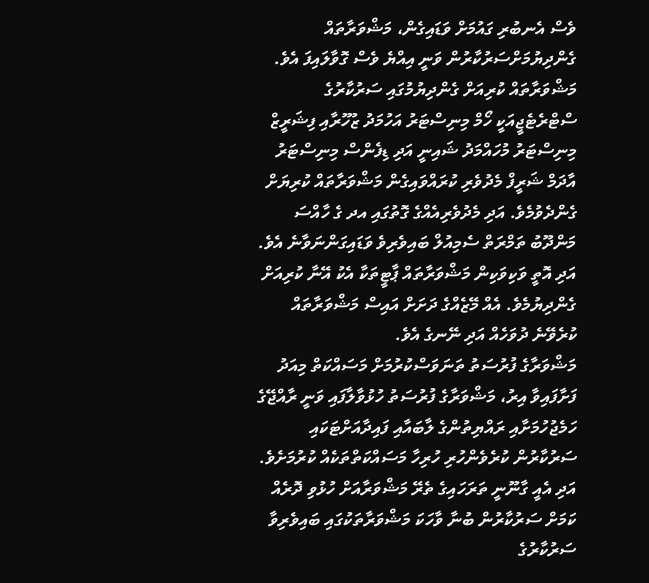ވެސް އެނބުރި ގައުމަށް ވަޑައިގެން، މަޝްވަރާތައް ގެންދިޔުމަށްސަރުކާރުން ވަނީ އިއްޔެ ވެސް ގޮވާލައިފަ އެވެ.
މަޝްވަރާތައް ކުރިއަށް ގެންދިޔުމުގައި ސަރުކާރުގެ ސްޓްރެޓެޖީއަކީ ހޯމް މިނިސްޓަރު އަހުމަދު ޒުހޫރާއި ފިޝަރީޒް މިނިސްޓަރު މުހައްމަދު ޝައިނީ އަދި ޑިފެންސް މިނިސްޓަރު އާދަމް ޝަރީފް މެދުވެރި ކުރައްވައިގެން މަޝްވަރާތައް ކުރިޔަށް ގެންދެވުމެވެ. އަދި މެދުވެރިއެއްގެ ގޮތުގައި އދ ގެ ހާއްސަ މަންދޫބު ތަމްރަތް ސެމިއުލް ބައިވެރިވެ ވަޑައިގަންނަވާނެ އެވެ. އަދި އޮތީ ވަކިވަކިން މަޝްވަރާތައް ޕާޓީތަކާ އެކު އޭނާ ކުރިއަށް ގެންދިޔުމެވެ. އެއް މޭޒެއްގެ ދަށަށް އައިސް މަޝްވަރާތައް ކުރެވޭނެ ދުވަހެއް އަދި ނޭނގެ އެވެ.
މަޝްވަރާގެ ފުރުސަތު ތަނަވަސްކުރުމަށް މަސައްކަތް މިއަދު ފަށާފައިވާ އިރު، މަޝްވަރާގެ ފުރުސަތު ހުޅުވާލާފައި ވަނީ ރާއްޖޭގެ ހަމެޖުހުމަށާއި ރައްޔިތުންގެ ލާބައާއި ފައިދާއަށްޓަކައި ސަރުކާރުން ކުރެވެންހުރި ހުރިހާ މަސައްކަތްތަކެއް ކުރުމަށެވެ. އަދި އެއީ ގާނޫނީ ތަރަހައިގެ ތެރޭ މަޝްވަރާއަށް ހުޅުވި ދޮރެއް ކަމަށް ސަރުކާރުން ބުނާ ވާހަކަ މަޝްވަރާތަކުގައި ބައިވެރިވާ ސަރުކާރުގެ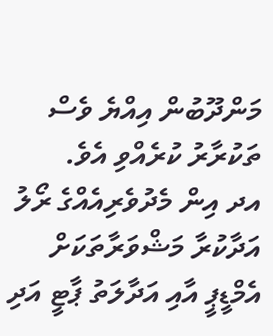މަންދޫބުން އިއްޔެ ވެސް ތަކުރާރު ކުރެއްވި އެވެ.
އދ އިން މެދުވެރިއެއްގެ ރޯލު އަދާކުރާ މަޝްވަރާތަކަށް އެމްޑީޕީ އާއި އަދާލަތު ޕާޓީ އަދި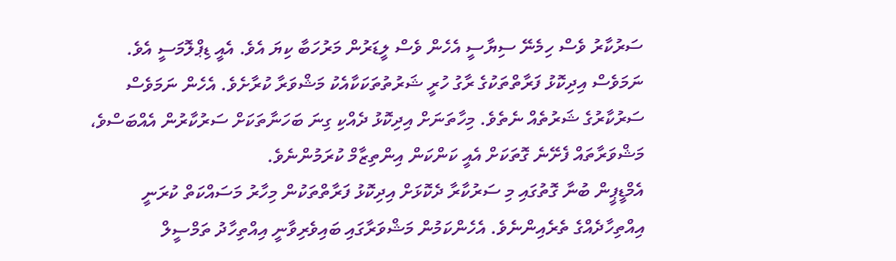ސަރުކާރު ވެސް ހިމެނޭ ސިޔާސީ އެހެން ވެސް ލީޑަރުން މަރުހަބާ ކިޔަ އެވެ. އެއީ ޑިޕްލޮމަސީ އެވެ. ނަމަވެސް އިދިކޮޅު ފަރާތްތަކުގެ ރާގު ހުރީ ޝަރުތުތަކަކާއެކު މަޝްވަރާ ކުރާށެވެ. އެހެން ނަމަވެސް ސަރުކާރުގެ ޝަރުތެއް ނެތެވެ. މިހާތަނަށް އިދިކޮޅު ދެއްކި ގިނަ ބަހަނާތަކަށް ސަރުކާރުން އެއްބަސްވެ، މަޝްވަރާތައް ފެށޭނެ ގޮތަކަށް އެއީ ކަންކަން އިންތިޒާމް ކުރަމުންނެވެ.
އެމްޑީޕީން ބުނާ ގޮތުގައި މި ސަރުކާރާ ދެކޮޅަށް އިދިކޮޅު ފަރާތްތަކުން މިހާރު މަސައްކަތް ކުރަނީ އިއްތިހާދެއްގެ ތެރެއިންނެވެ. އެހެންކަމުން މަޝްވަރާގައި ބައިވެރިވާނީ އިއްތިހާދު ތަމްސީލް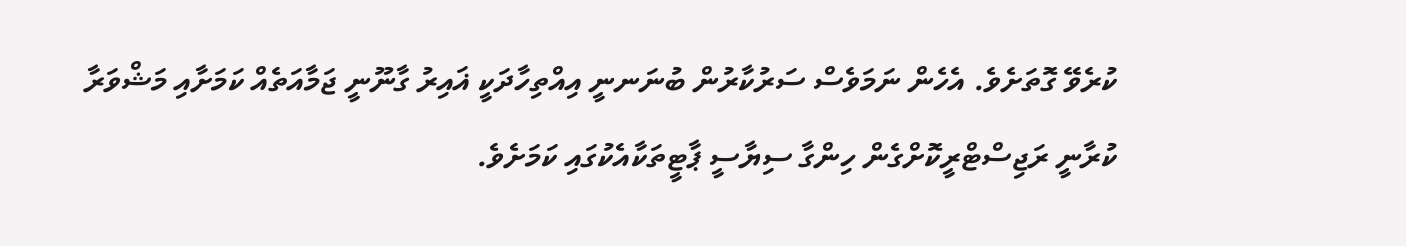ކުރެވޭ ގޮތަށެވެ. އެހެން ނަމަވެސް ސަރުކާރުން ބުނަނނީ އިއްތިހާދަކީ ޣައިރު ގާނޫނީ ޖަމާއަތެއް ކަމަށާއި މަޝްވަރާ ކުރާނީ ރަޖިސްޓްރީކޮށްގެން ހިންގާ ސިޔާސީ ޕާޓީތަކާއެކުގައި ކަމަށެވެ.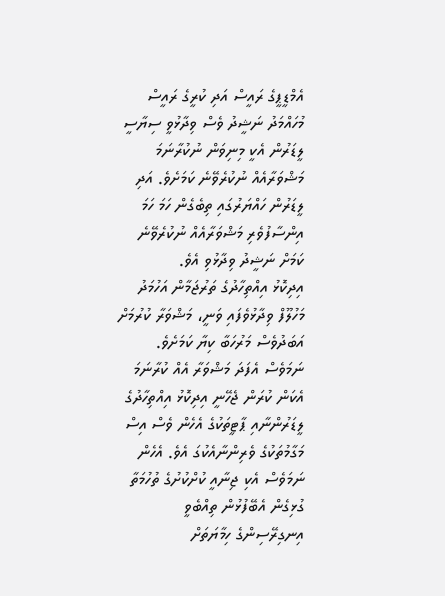އެމްޑީޕީގެ ރައީސް އަދި ކުރީގެ ރައީސް މުހައްމަދު ނަޝީދު ވެސް ވިދާޅުވީ ސިޔާސީ ލީޑަރުން އެކީ މިނިވަން ނުކުރާނަމަ މަޝްވަރާއެއް ނުކުރެވޭނެ ކަމަށެވެ. އަދި ލީޑަރުން ހައްޔަރުގައި ތިބެގެން ހަމަ ހަމަ އިންސާފުވެރި މަޝްވަރާއެއް ނުކުރެވޭނެ ކަމަށް ނަޝީދު ވިދާޅުވި އެވެ.
އިދިކޮޅު އިއްތިހާދުގެ ތަރުޖަމާން އަހުމަދު މަހުލޫފް ވިދާޅުވެފައި ވަނީ، މަޝްވަރާ ކުރުމަށް އަބަދުވެސް މަރުހަބާ ކިޔާ ކަމަށެވެ. ނަމަވެސް އެފަދަ މަޝްވަރާ އެއް ކުރާނަމަ އެކަން ކުރަން ޖެހޭނީ އިދިކޮޅު އިއްތިހާދުގެ ލީޑަރުންނާއި ޕާޓީތަކުގެ އެހެން ވެސް އިސް މަގާމުތަކުގެ ވެރިންނާއެކުގަ އެވެ. އެހެން ނަމަވެސް އެކި ޖިނާއީ ކުށްކުށުގެ ތުހުމަތާ ގުޅިގެން އެބޭފުޅުން ތިއްބެވީ އިނގިރޭސިންގެ ހިމާޔަތަށް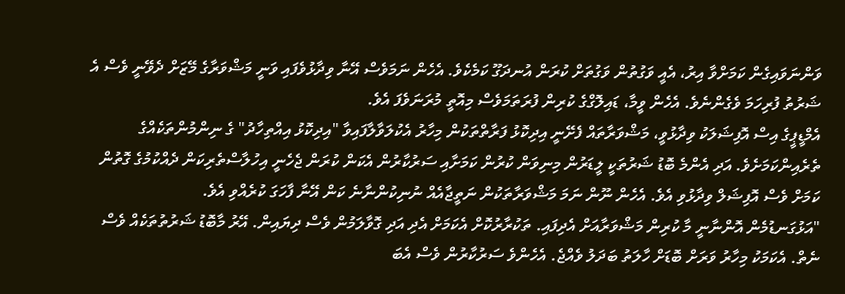ވަންނަވައިގެން ކަމަށްވާ އިރު، އެއީ ވަގުތުން ވަގުތަށް ކުރަން އުނދަގޫ ކަމެކެވެ. އެހެން ނަމަވެސް އޭނާ ވިދާޅުވެފައި ވަނީ މަޝްވަރާގެ މޭޒަށް ދެވޭނީ ވެސް އެ ޝަރުތު ފުރިހަމަ ވެގެންނެވެ. އެހެން ވީމާ، ޑައިލޮގްގެ ކުރިން ފުރަތަމަވެސް މިއޮތީ މުރަނަވެފަ އެވެ.
އެމްޑީޕީގެ އިސް އޮފިޝަލަކު ވިދާޅުވީ، މަޝްވަރާތައް ފެށޭނީ އިދިކޮޅު ފަރާތްތަކުން މިހާރު އެކުލަވާލާފައިވާ "އިދިކޮޅު އިއްތިހާދު" ގެ ނިންމުންތަކެއްގެ ތެރެއިންކަމަށެވެ. އަދި އެންމެ ބޮޑު ޝަރުތަކީ ލީޑަރުން މިނިވަން ކުރުން ކަމަށާއި ސަރުކާރުން އެކަން ކުރަން ޖެހެނީ އިހުލާސްތެރިކަން ދެއްކުމުގެ ގޮތުން ކަމަށް ވެސް އޮފިޝަލް ވިދާޅުވި އެވެ. އެހެން ނޫން ނަމަ މަޝްވަރާތަކުން ނަތީޖާއެއް ނުނިކުންނާނެ ކަން އޭނާ ފާހަގަ ކުރެއްވި އެވެ.
"އަޅުގަނޑުމެން އޮންނާނީ މާ ކުރިން މަޝްވަރާއަށް އެދިފައި. ތަކުރާރުކޮށް އެކަމަށް އެދި އަދި ގޮވާލަމުން ވެސް ދިޔައިން. އޭރު މާބޮޑު ޝަރުތުތަކެއް ވެސް ނެތް. އެކަމަކު މިހާރު ވަރަށް ބޮޑަށް ހާލަތު ބަދަލު ވެއްޖެ. އެހެންވެ ސަރުކާރުން ވެސް އެބަ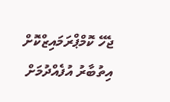ޖެހޭ ކޮމްޕްރަމައިޒްކޮށް އިތުބާރު އުފެއްދުމަށް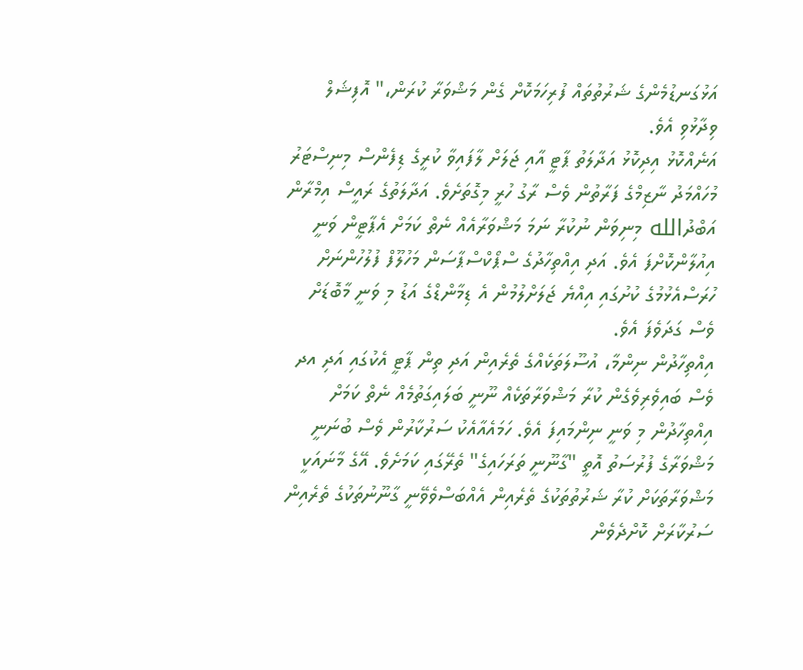އަޅުގަނޑުމެންގެ ޝަރުތުތައް ފުރިހަމަކޮށް ގެން މަޝްވަރާ ކުރަން،" އޮފިޝަލް ވިދާޅުވި އެވެ.
އަނެއްކޮޅު އިދިކޮޅު އަދާލަތު ޕާޓީ އާއި ޖަލަށް ލާފައިވާ ކުރީގެ ޑިފެންސް މިނިސްޓަރު މުހައްމަދު ނާޒިމްގެ ފަރާތުން ވެސް ރާގު ހުރީ މިގޮތަށެވެ. އަދާލަތުގެ ރައީސް އިމްރާން އަބްދުالله މިނިވަން ނުކުރާ ނަމަ މަޝްވަރާއެއް ނެތް ކަމަށް އެޕާޓީން ވަނީ އިއުލާންކޮށްފަ އެވެ. އަދި އިއްތިހާދުގެ ސްޕޯކްސްޕާސަން މަހުލޫފް ފުލުހުންނަށް ހުރަސްއެޅުމުގެ ކުށުގައި އިއްޔެ ޖަލަށްލުމުން އެ ޑިމާންޑްގެ އަޑު މި ވަނީ މާބޮޑަށް ވެސް ގަދަވެފަ އެވެ.
އިއްތިހާދުން ނިންމާ، އުސޫލަތަކެއްގެ ތެރެއިން އަދި ތިން ޕާޓީ އެކުގައި އަދި އދ ވެސް ބައިވެރިވެގެން ކުރާ މަޝްވަރާތަކެއް ނޫނީ ބަލައިގަތުމެއް ނެތް ކަމަށް އިއްތިހާދުން މި ވަނީ ނިންމައިފަ އެވެ. ހަމައެއާއެކު ސަރުކާރުން ވެސް ބުނަނީ މަޝްވަރާގެ ފުރުސަތު އޮތީ "ގާނޫނީ ތަރަހައިގެ" ތެރޭގައި ކަމަށެވެ. އޭގެ މާނައަކީ މަޝްވަރާތަކަށް ކުރާ ޝަރުތުތަކުގެ ތެރެއިން އެއްބަސްވެވޭނީ ގާނޫނުތަކުގެ ތެރެއިން ސަރުކާރަށް ކޮށްދެވެން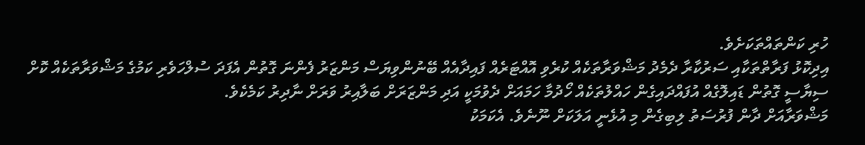ހުރި ކަންތައްތަކަށެވެ.
އިދިކޮޅު ފަރާތްތަކާއި ސަރުކާރާ ދެމެދު މަޝްވަރާތަކެއް ކުރެވި އޮއްޓަރެއް ފައިދާއެއް ބޭނުންވިޔަސް މަންޒަރު ފެންނަ ގޮތުން އެފަދަ ސުލްހަވެރި ކަމުގެ މަޝްވަރާތަކެއް ކޮށް ސިޔާސީ ގޮތުން ޑައިލޮގެއް އުފައްދައިގެން ހައްލުތަކެއް ހޯދުމާ ހަމައަށް ދެވުމަކީ އަދި މަންޒަރަށް ބަލާއިރު ވަރަށް ނާދިރު ކަމެކެވެ.
މަޝްވަރާއަށް ދާން ފުރުސަތު ލިބިގެން މި އުޅެނީ އަލަކަށް ނޫނެވެ. އެކަމަކު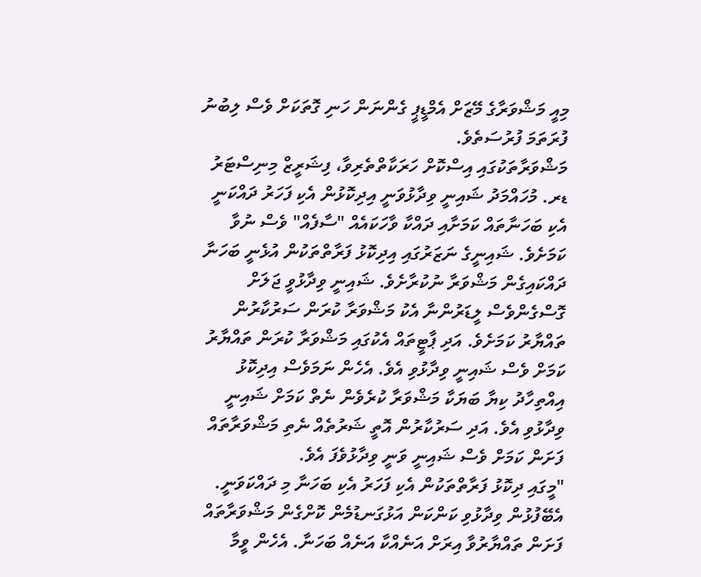މިއީ މަޝްވަރާގެ މޭޒަށް އެމްޑީޕީ ގެންނަން ހަނި ގޮތަކަށް ވެސް ލިބުނު ފުރަތަމަ ފުރުސަތެވެ.
މަޝްވަރާތަކުގައި އިސްކޮށް ހަރަކާތްތެރިވާ، ފިޝަރީޒް މިނިސްޓަރު ޑރ. މުހައްމަދު ޝައިނީ ވިދާޅުވަނީ އިދިކޮޅުން އެކި ފަހަރު ދައްކަނީ އެކި ބަހަނާތައް ކަމަށާއި ދައްކާ ވާހަކައެއް "ސާފެއް" ވެސް ނުވާ ކަމަށެވެ. ޝައިނީގެ ނަޒަރުގައި އިދިކޮޅު ފަރާތްތަކުން އުޅެނީ ބަހަނާ ދައްކައިގެން މަޝްވަރާ ނުކުރާށެވެ. ޝައިނީ ވިދާޅުވީ ޖަލަށް ގޮސްގެންވެސް ލީޑަރުންނާ އެކު މަޝްވަރާ ކުރަން ސަރުކާރުން ތައްޔާރު ކަމަށެވެ. އަދި ޕާޓީތައް އެކުގައި މަޝްވަރާ ކުރަން ތައްޔާރު ކަމަށް ވެސް ޝައިނީ ވިދާޅުވި އެވެ. އެހެން ނަމަވެސް އިދިކޮޅު އިއްތިހާދު ކިޔާ ބަޔަކާ މަޝްވަރާ ކުރެވެން ނެތް ކަމަށް ޝައިނީ ވިދާޅުވި އެވެ. އަދި ސަރުކާރުން އޮތީ ޝަރުތެއް ނެތި މަޝްވަރާތައް ފަށަން ކަމަށް ވެސް ޝައިނީ ވަނީ ވިދާޅުވެފަ އެވެ.
"މީގައި ދިކޮޅު ފަރާތްތަކުން އެކި ފަހަރު އެކި ބަހަނާ މި ދައްކަވަނީ. އެބޭފުޅުން ވިދާޅުވި ކަންކަން އަޅުގަނޑުމެން ކޮށްގެން މަޝްވަރާތައް ފަށަން ތައްޔާރުވާ އިރަށް އަނެއްކާ އަނެއް ބަހަނާ. އެހެން ވީމާ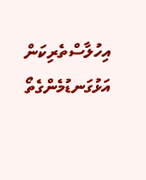އިހުލާސްތެރިކަން އަޅުގަނޑުމެންގެތޯ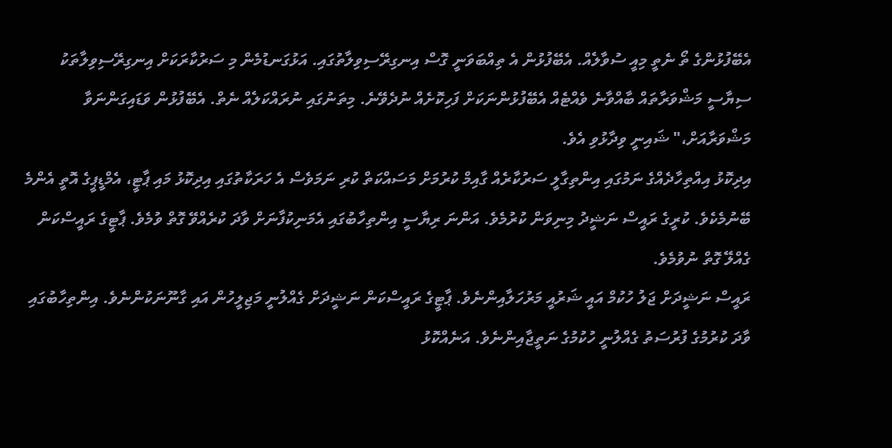އެބޭފުޅުންގެ ތޯ ނެތީ މިއީ ސުވާލެއް. އެބޭފުޅުން އެ ތިއްބަވަނީ ގޮސް އިނގިރޭސިވިލާތުގައި. އަޅުގަނޑުމެން މި ސަރުކާރަކަށް އިނގިރޭސިވިލާތަކު ސިޔާސީ މަޝްވަރާތައް ބާއްވާނެ ވެއްޓެއް އެބޭފުޅުންނަކަށް ފަހިކޮށެއް ނުދެވޭނެ. މިތަނުގައި ނުރައްކަލެއް ނެތް. އެބޭފުޅުން ވަޑައިގަންނަވާ މަޝްވަރާއަށް،" ޝައިނީ ވިދާޅުވި އެވެ.
އިދިކޮޅު އިއްތިހާދެއްގެ ނަމުގައި އިންތިގާލީ ސަރުކާރެއް ގާއިމް ކުރުމަށް މަސައްކަތް ކުރި ނަމަވެސް އެ ހަރަކާތުގައި އިދިކޮޅު މައި ޕާޓީ، އެމްޑީޕީގެ އޮތީ އެންމެ ބޭނުމެކެވެ. ކުރީގެ ރައީސް ނަޝީދު މިނިވަން ކުރުމެވެ. އަންނަ ރިޔާސީ އިންތިހާބުގައި އެމަނިކުފާނަށް ވާދަ ކުރެއްވޭ ގޮތް ވުމެވެ. ޕާޓީގެ ރައީސްކަން ގެއްލޭ ގޮތް ނުވުމެވެ.
ރައީސް ނަޝީދަށް ޖަލު ހުކުމް އައީ ޝަރުއީ މަރުހަލާއިންނެވެ. ޕާޓީގެ ރައީސްކަން ނަޝީދަށް ގެއްލުނީ މަޖިލީހުން އައި ގާނޫނަކުންނެވެ. އިންތިހާބުގައި ވާދަ ކުރުމުގެ ފުރުސަތު ގެއްލުނީ ހުކުމުގެ ނަތީޖާއިންނެވެ. އަނެއްކޮޅު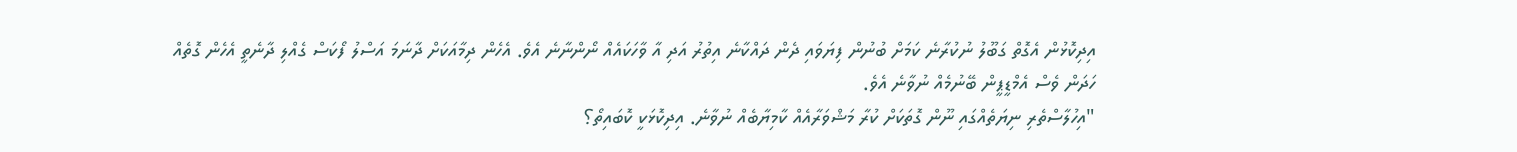އިދިކޮޅުން އެގޮތް ގަބޫލު ނުކުރާނެ ކަމަށް ބުނުން ފިޔަވައި ދެން ދައްކާނެ އިތުރު އަދި އާ ވާހަކައެއް ނޯންނާނެ އެވެ. އެހެން ދިމާއަކަށް ދާނަމަ އަސްލު ފޯކަސް ގެއްލި ދާނެތީ އެހެން ގޮތެއް ހަދަން ވެސް އެމްޑީޕީން ބޭނުމެއް ނުވާނެ އެވެ.
"އިހުލާސްތެރި ނިޔަތެއްގައި ނޫން ގޮތަކަށް ކުރާ މަޝްވަރާއެއް ކާމިޔާބެއް ނުވާނެ. އިދިކޮޅަކީ ކޮބައިތޯ؟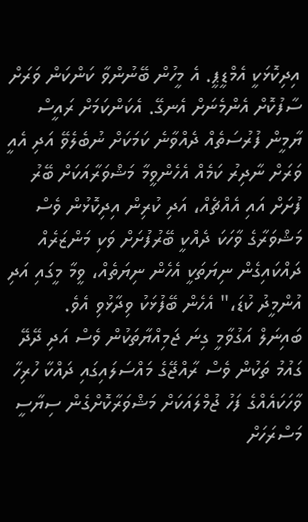އިދިކޮޅަކީ އެމްޑީޕީ. އެ މީހުން ބޭނުންވާ ކަންކަން ވަރަށް ސާފުކޮށް އެންމެނަށް އެނގޭ. އެކަންކަމަށް ރައީސް ޔާމީން ފުރުސަތެއް ދެއްވާނެ ކަމަކަށް ނުބެލެވޭ އަދި އެއީ ވަރަށް ނާދިރު ކަމެއް އެހެންވީމާ މަޝްވަރާއަކަށް ބޭރު ފުށަށް އައި އެއްޗެއް، އަދި ކުރިން އިދިކޮޅުން ވެސް މަޝްވަރާގެ ވާހަކަ ދެއްކީ ބޭރުފުށަށް ވަކި މަންޒަރެއް ދައްކައިގެން ނިޔަތަކީ އެހެން ނިޔަތެއް، ވީމާ މީގައި އަދި އުންމީދު ކުޑަ،" އެހެން ބޭފުޅަކު ވިދާޅުވި އެވެ.
ބައިނަލް އަގުވާމީ ގިނަ ޖަމިއްޔާތަކުން ވެސް އަދި ދޭދޭ ގައުމު ތަކުން ވެސް ރާއްޖޭގެ މައްސަލައިގައި ދައްކާ ހުރިހާ ވާހަކައެއްގެ ފަހު ޖުމްލައަކަށް މަޝްވަރާކޮށްގެން ސިޔާސީ މަސްރަހަށް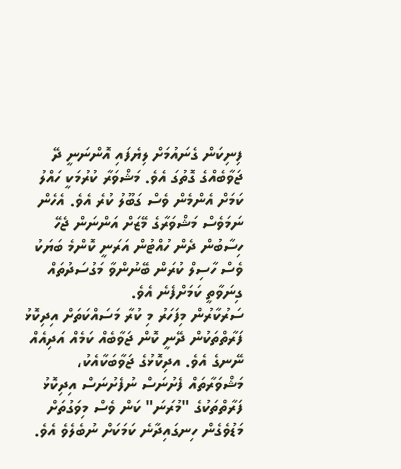ފިނިކަން ގެނައުމަށް ލިޔެފައި އޮންނަނީ ދޭ ޖަވާބެއްގެ ގޮތުގަ އެވެ. މަޝްވަރާ ކުރުމަކީ ހައްލު ކަމަށް އެންމެން ވެސް ގަބޫލު ކުރެ އެވެ. އެހެން ނަމަވެސް މަޝްވަރާގެ މޭޒަށް އަންނަން ޖެހޭ ހިސާބުން ދެން ހުއްޓުން އަރަނީ ކޮންމެ ބަޔަކު ވެސް ހާސިލް ކުރަން ބޭނުންވާ މަގުސަދުތައް ގިނަވާތީ ކަމަށްފެނެ އެވެ.
ސަރުކާރުން މިފަހަރު މި ކުރާ މަސައްކަތަށް އިދިކޮޅު ފަރާތްތަކުން ދޭނީ ކޮން ޖަވާބެއް ކަމެއް އަދިއެއް ނޭނގެ އެވެ. އދިކޮޅުގެ ޖަވާބަކާއެކު، މަޝްވަރާތައް ފެށުނަސް ނުފެށުނަސް އިދިކޮޅު ފަރާތްތަކުގެ "މުރަނަ" ކަން ވެސް މިވަގުތަށް މަޑުވެގެން ހިނގައިދާނެ ކަމަކަށް ނުބެލެވެ އެވެ.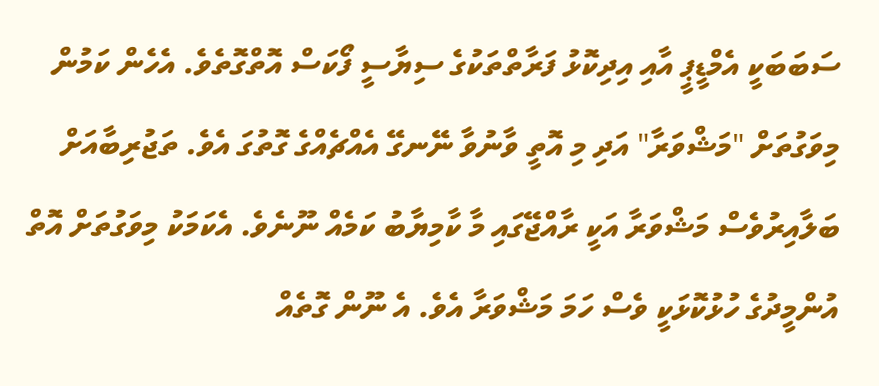ސަބަބަކީ އެމްޑީޕީ އާއި އިދިކޮޅު ފަރާތްތަކުގެ ސިޔާސީ ފޯކަސް އޮތްގޮތެވެ. އެހެން ކަމުން މިވަގުތަށް "މަޝްވަރާ" އަދި މި އޮތީ ވާނުވާ ނޭނގޭ އެއްޗެއްގެ ގޮތުގަ އެވެ. ތަޖުރިބާއަށް ބަލާއިރުވެސް މަޝްވަރާ އަކީ ރާއްޖޭގައި މާ ކާމިޔާބު ކަމެއް ނޫނެވެ. އެކަމަކު މިވަގުތަށް އޮތް އުންމީދުގެ ހުޅުކޮޅަކީ ވެސް ހަމަ މަޝްވަރާ އެވެ. އެ ނޫން ގޮތެއް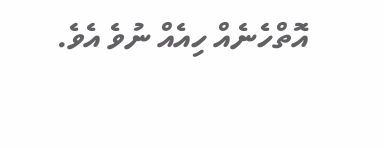އޮތްހެނެއް ހިއެއް ނުވެ އެވެ.